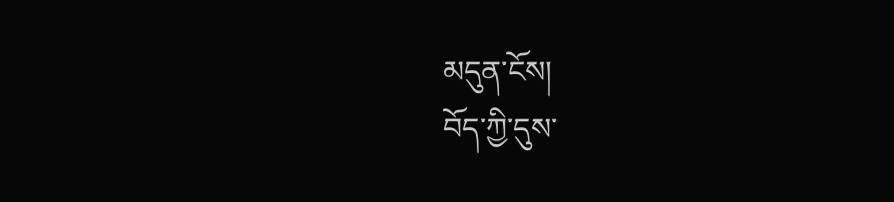མདུན་ངོས།
བོད་ཀྱི་དུས་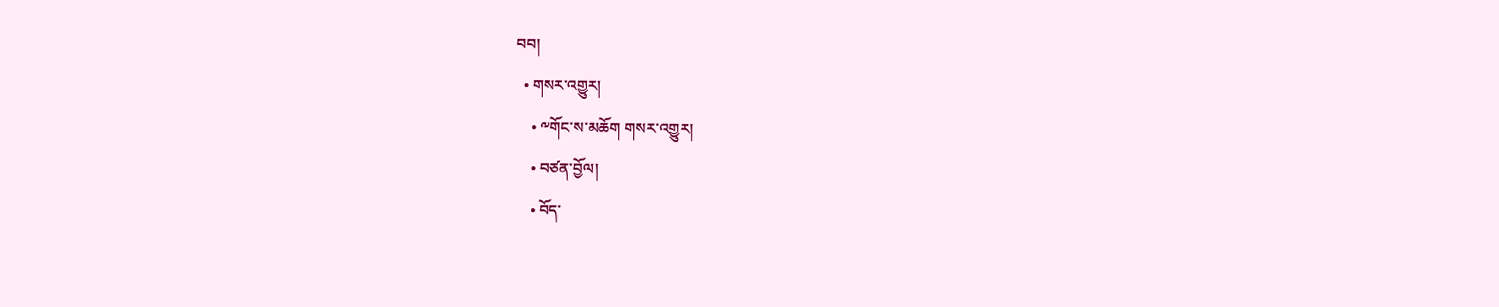བབ།
  • གསར་འགྱུར།
    • ༸གོང་ས་མཆོག གསར་འགྱུར།
    • བཙན་བྱོལ།
    • བོད་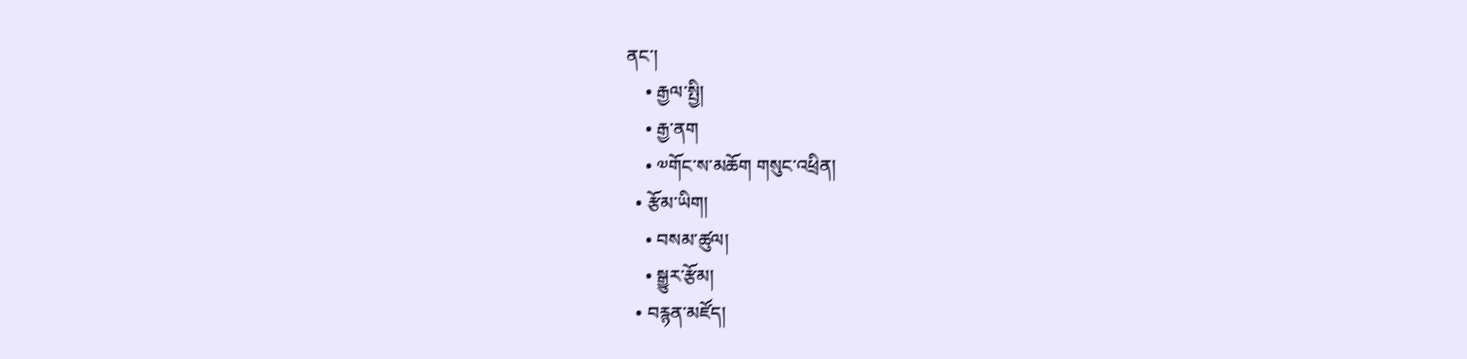ནང་།
    • རྒྱལ་སྤྱི།
    • རྒྱ་ནག
    • ༧གོང་ས་མཆོག གསུང་འཕྲིན།
  • རྩོམ་ཡིག།
    • བསམ་ཚུལ།
    • སྒྱུར་རྩོམ།
  • བརྙན་མཛོད།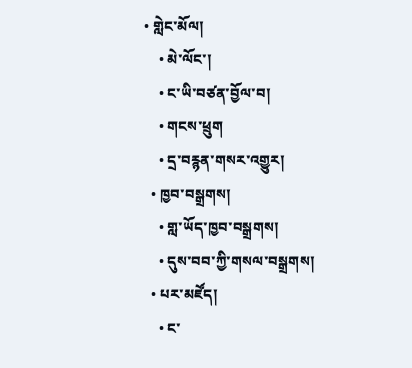• གླེང་མོལ།
    • མེ་ལོང་།
    • ང་ཡི་བཙན་བྱོལ་བ།
    • གངས་ཕྲུག
    • དྲ་བརྙན་གསར་འགྱུར།
  • ཁྱབ་བསྒྲགས།
    • གླ་ཡོད་ཁྱབ་བསྒྲགས།
    • དུས་བབ་ཀྱི་གསལ་བསྒྲགས།
  • པར་མཛོད།
    • ང་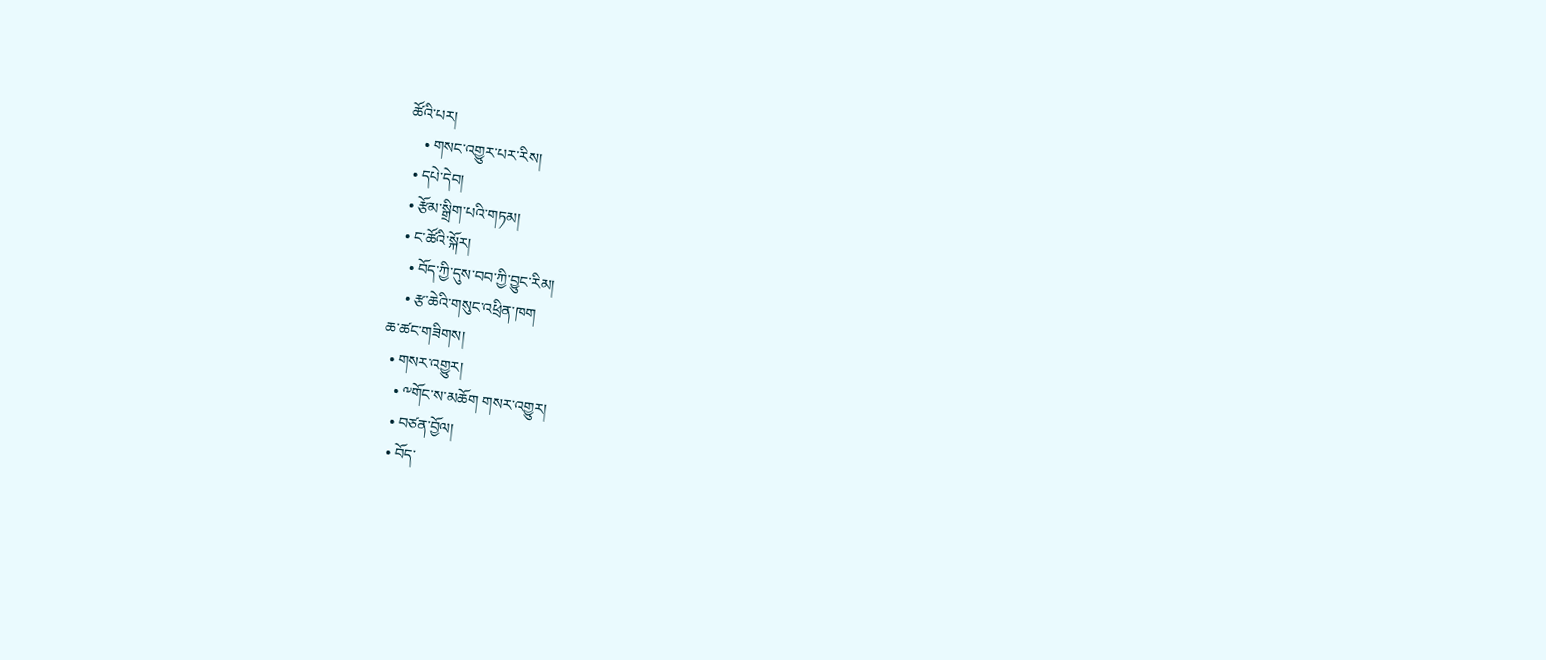ཚོའི་པར།
    • གསང་འགྱུར་པར་རིས།
  • དཔེ་དེབ།
  • རྩོམ་སྒྲིག་པའི་གཏམ།
  • ང་ཚོའི་སྐོར།
    • བོད་ཀྱི་དུས་བབ་ཀྱི་བྱུང་རིམ།
    • རྩ་ཆེའི་གསུང་འཕྲིན་ཁག
ཆ་ཚང་གཟིགས།
  • གསར་འགྱུར།
    • ༸གོང་ས་མཆོག གསར་འགྱུར།
    • བཙན་བྱོལ།
    • བོད་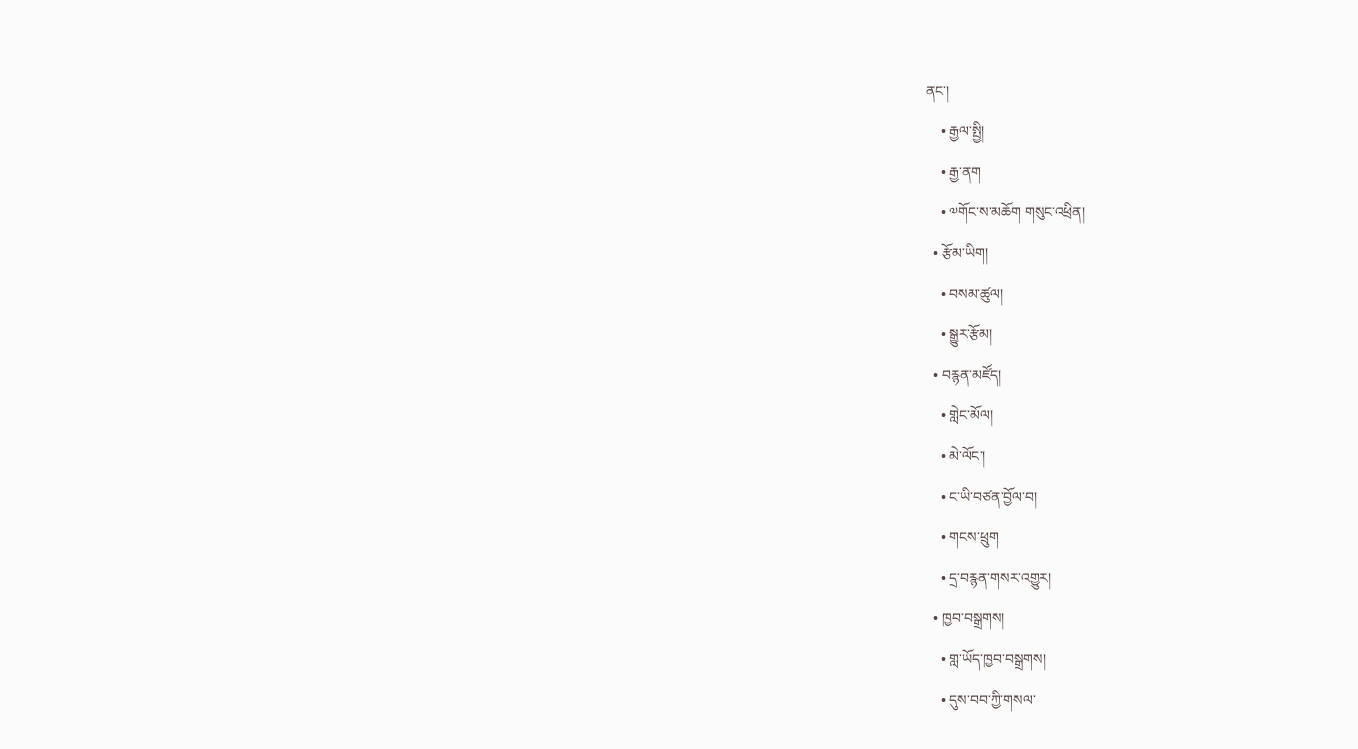ནང་།
    • རྒྱལ་སྤྱི།
    • རྒྱ་ནག
    • ༧གོང་ས་མཆོག གསུང་འཕྲིན།
  • རྩོམ་ཡིག།
    • བསམ་ཚུལ།
    • སྒྱུར་རྩོམ།
  • བརྙན་མཛོད།
    • གླེང་མོལ།
    • མེ་ལོང་།
    • ང་ཡི་བཙན་བྱོལ་བ།
    • གངས་ཕྲུག
    • དྲ་བརྙན་གསར་འགྱུར།
  • ཁྱབ་བསྒྲགས།
    • གླ་ཡོད་ཁྱབ་བསྒྲགས།
    • དུས་བབ་ཀྱི་གསལ་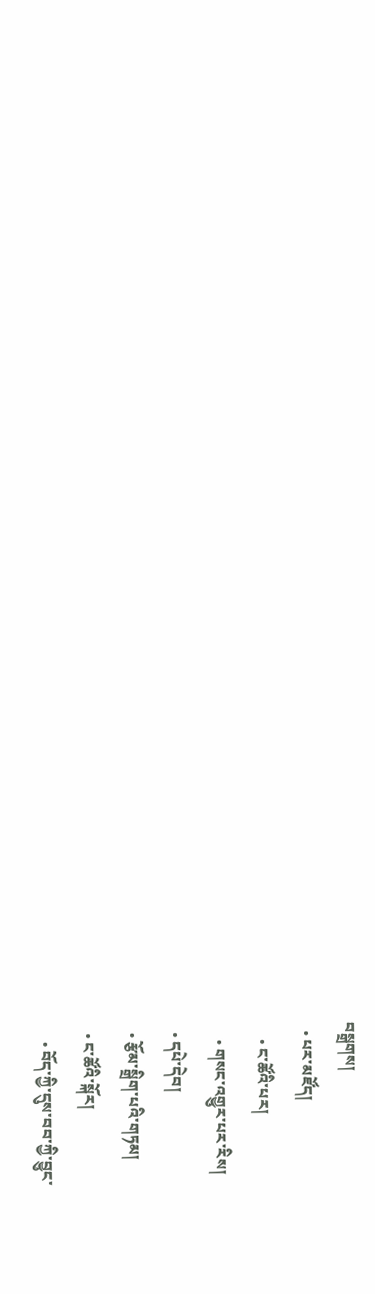བསྒྲགས།
  • པར་མཛོད།
    • ང་ཚོའི་པར།
    • གསང་འགྱུར་པར་རིས།
  • དཔེ་དེབ།
  • རྩོམ་སྒྲིག་པའི་གཏམ།
  • ང་ཚོའི་སྐོར།
    • བོད་ཀྱི་དུས་བབ་ཀྱི་བྱུང་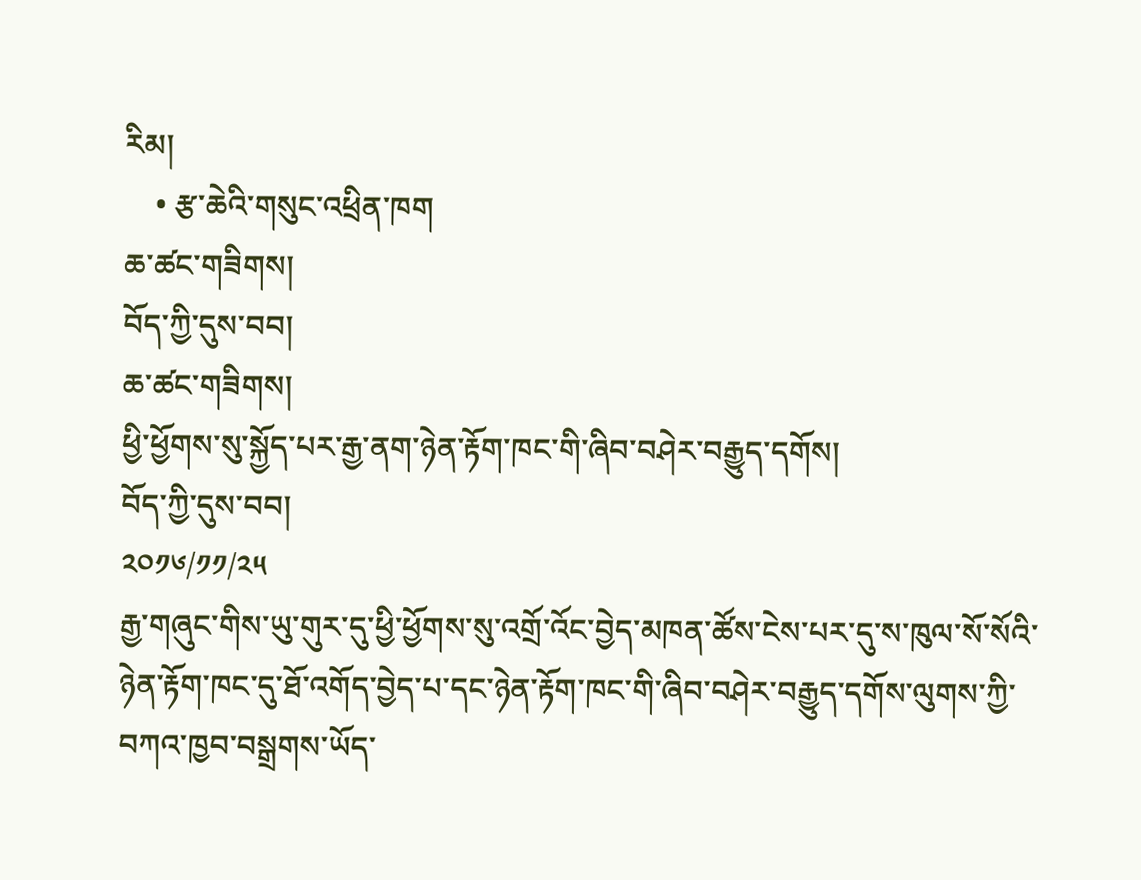རིམ།
    • རྩ་ཆེའི་གསུང་འཕྲིན་ཁག
ཆ་ཚང་གཟིགས།
བོད་ཀྱི་དུས་བབ།
ཆ་ཚང་གཟིགས།
ཕྱི་ཕྱོགས་སུ་སྐྱོད་པར་རྒྱ་ནག་ཉེན་རྟོག་ཁང་གི་ཞིབ་བཤེར་བརྒྱུད་དགོས།
བོད་ཀྱི་དུས་བབ།
༢༠༡༦/༡༡/༢༥
རྒྱ་གཞུང་གིས་ཡུ་གུར་དུ་ཕྱི་ཕྱོགས་སུ་འགྲོ་འོང་བྱེད་མཁན་ཚོས་ངེས་པར་དུ་ས་ཁུལ་སོ་སོའི་ཉེན་རྟོག་ཁང་དུ་ཐོ་འགོད་བྱེད་པ་དང་ཉེན་རྟོག་ཁང་གི་ཞིབ་བཤེར་བརྒྱུད་དགོས་ལུགས་ཀྱི་བཀའ་ཁྱབ་བསྒྲགས་ཡོད་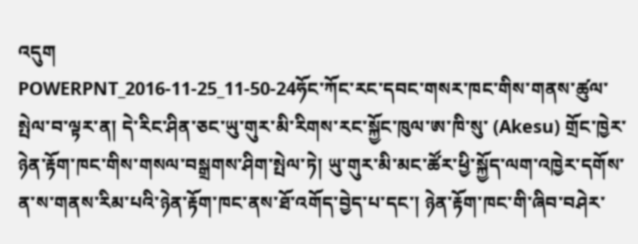འདུག
POWERPNT_2016-11-25_11-50-24ཧོང་ཀོང་རང་དབང་གསར་ཁང་གིས་གནས་ཚུལ་སྤེལ་བ་ལྟར་ན། དེ་རིང་ཤིན་ཅང་ཡུ་གུར་མི་རིགས་རང་སྐྱོང་ཁུལ་ཨ་ཁི་སུ་ (Akesu) གྲོང་ཁྱེར་ཉེན་རྟོག་ཁང་གིས་གསལ་བསྒྲགས་ཤིག་སྤེལ་ཏེ། ཡུ་གུར་མི་མང་ཚོར་ཕྱི་སྐྱོད་ལག་འཁྱེར་དགོས་ན་ས་གནས་རིམ་པའི་ཉེན་རྟོག་ཁང་ནས་ཐོ་འགོད་བྱེད་པ་དང་། ཉེན་རྟོག་ཁང་གི་ཞིབ་བཤེར་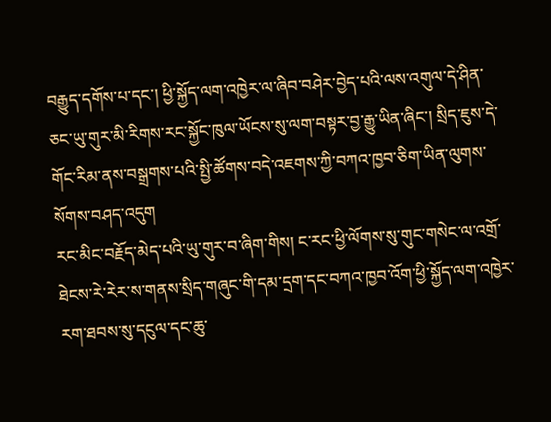བརྒྱུད་དགོས་པ་དང་། ཕྱི་སྐྱོད་ལག་འཁྱེར་ལ་ཞིབ་བཤེར་བྱེད་པའི་ལས་འགུལ་དེ་ཤིན་ཅང་ཡུ་གུར་མི་རིགས་རང་སྐྱོང་ཁུལ་ཡོངས་སུ་ལག་བསྟར་བྱ་རྒྱུ་ཡིན་ཞིང་། སྲིད་ཇུས་དེ་གོང་རིམ་ནས་བསྒྲགས་པའི་སྤྱི་ཚོགས་བདེ་འཇགས་ཀྱི་བཀའ་ཁྱབ་ཅིག་ཡིན་ལུགས་སོགས་བཤད་འདུག
རང་མིང་བརྗོད་མེད་པའི་ཡུ་གུར་བ་ཞིག་གིས། ང་རང་ཕྱི་ལོགས་སུ་གུང་གསེང་ལ་འགྲོ་ཐེངས་རེ་རེར་ས་གནས་སྲིད་གཞུང་གི་དམ་དྲག་དང་བཀའ་ཁྱབ་འོག་ཕྱི་སྐྱོད་ལག་འཁྱེར་རག་ཐབས་སུ་དངུལ་དང་ཆུ་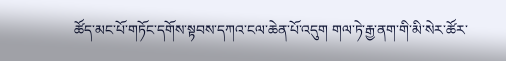ཚོད་མང་པོ་གཏོང་དགོས་སྟབས་དཀའ་ངལ་ཆེན་པོ་འདུག གལ་ཏེ་རྒྱ་ནག་གི་མི་སེར་ཚོར་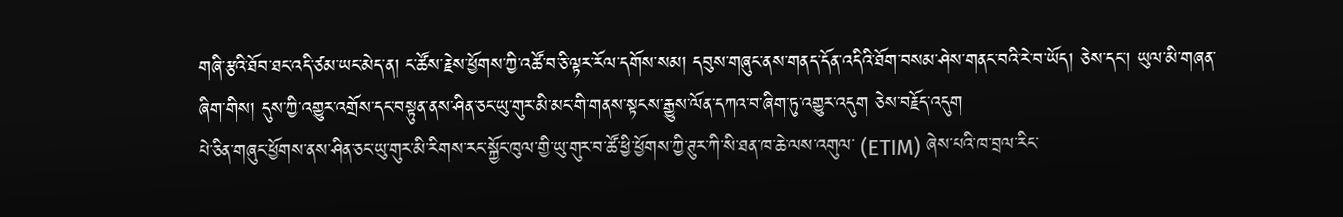གཞི་རྩའི་ཐོབ་ཐང་འདི་ཙམ་ཡང་མེད་ན། ང་ཚོས་རྗེས་ཕྱོགས་ཀྱི་འཚོ་བ་ཅི་ལྟར་རོལ་དགོས་སམ། དབུས་གཞུང་ནས་གནད་དོན་འདིའི་ཐོག་བསམ་ཤེས་གནང་བའི་རེ་བ་ཡོད། ཅེས་དང་། ཡུལ་མི་གཞན་ཞིག་གིས། དུས་ཀྱི་འགྱུར་འགྲོས་དང་བསྟུན་ནས་ཤིན་ཅང་ཡུ་གུར་མི་མང་གི་གནས་སྟངས་རྒྱུས་ལོན་དཀའ་བ་ཞིག་ཏུ་འགྱུར་འདུག ཅེས་བརྗོད་འདུག
པེ་ཅིན་གཞུང་ཕྱོགས་ནས་ཤིན་ཅང་ཡུ་གུར་མི་རིགས་རང་སྐྱོང་ཁུལ་གྱི་ཡུ་གུར་བ་ཚོ་ཕྱི་ཕྱོགས་ཀྱི་ཊུར་ཀི་སི་ཐན་ཁ་ཆེ་ལས་འགུལ་ (ETIM) ཞེས་པའི་ཁ་བྲལ་རིང་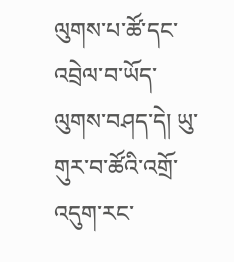ལུགས་པ་ཚོ་དང་འབྲེལ་བ་ཡོད་ལུགས་བཤད་དེ། ཡུ་གུར་བ་ཚོའི་འགྲོ་འདུག་རང་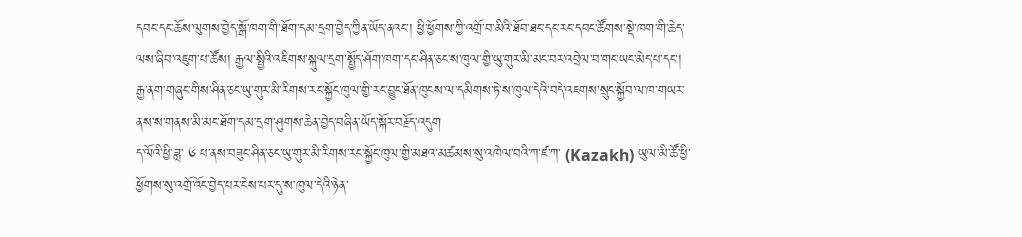དབང་དང་ཆོས་ལུགས་བྱེད་སྒོ་ཁག་གི་ཐོག་དམ་དྲག་བྱེད་ཀྱིན་ཡོད་ནའང་། ཕྱི་ཕྱོགས་ཀྱི་འགྲོ་བ་མིའི་ཐོབ་ཐང་དང་རང་དབང་ཚོགས་སྡེ་ཁག་གི་ཆེད་ལས་ཞིབ་འཇུག་པ་ཚོས། རྒྱལ་སྤྱིའི་འཇིགས་སྐུལ་དྲག་སྤྱོད་ཤོག་ཁག་དང་ཤིན་ཅང་ས་ཁུལ་གྱི་ཡུ་གུར་མི་མང་བར་འབྲེལ་བ་གང་ཡང་མེད་པ་དང་། རྒྱ་ནག་གཞུང་གིས་ཤིན་ཅང་ཡུ་གུར་མི་རིགས་རང་སྐྱོང་ཁུལ་གྱི་རང་བྱུང་ཐོན་ཁུངས་ལ་དམིགས་ཏེ་ས་ཁུལ་དེའི་བདེ་འཇགས་སྲུང་སྐྱོབ་ལ་ཁ་གཡར་ནས་ས་གནས་མི་མང་ཐོག་དམ་དྲག་ཤུགས་ཆེན་བྱེད་བཞིན་ཡོད་སྐོར་བརྗོད་འདུག
ད་ལོའི་ཕྱི་ཟླ་ ༦ པ་ནས་བཟུང་ཤིན་ཅང་ཡུ་གུར་མི་རིགས་རང་སྐྱོང་ཁུལ་གྱི་མཐའ་མཚམས་སུ་འཁེལ་བའི་ཀ་ཛ་ཀ་ (Kazakh) ཡུལ་མི་ཚོ་ཕྱི་ཕྱོགས་སུ་འགྲོ་འོང་བྱེད་པར་ངེས་པར་དུ་ས་ཁུལ་དེའི་ཉེན་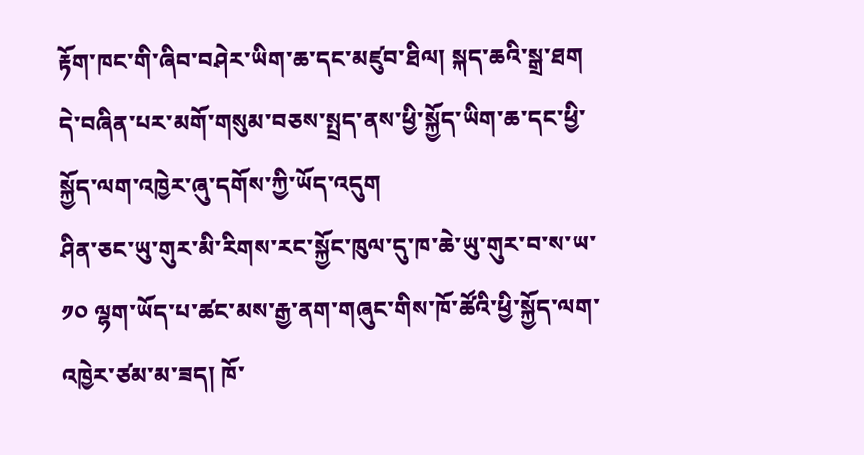རྟོག་ཁང་གི་ཞིབ་བཤེར་ཡིག་ཆ་དང་མཛུབ་ཐིལ། སྐད་ཆའི་སྒྲ་ཐག དེ་བཞིན་པར་མགོ་གསུམ་བཅས་སྤྲད་ནས་ཕྱི་སྐྱོད་ཡིག་ཆ་དང་ཕྱི་སྐྱོད་ལག་འཁྱེར་ཞུ་དགོས་ཀྱི་ཡོད་འདུག
ཤིན་ཅང་ཡུ་གུར་མི་རིགས་རང་སྐྱོང་ཁུལ་དུ་ཁ་ཆེ་ཡུ་གུར་བ་ས་ཡ་ ༡༠ ལྷག་ཡོད་པ་ཚང་མས་རྒྱ་ནག་གཞུང་གིས་ཁོ་ཚོའི་ཕྱི་སྐྱོད་ལག་འཁྱེར་ཙམ་མ་ཟད། ཁོ་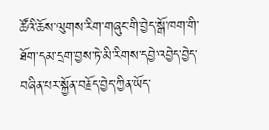ཚོའི་ཆོས་ལུགས་རིག་གཞུང་གི་བྱེད་སྒོ་ཁག་གི་ཐོག་དམ་དྲག་བྱས་ཏེ་མི་རིགས་དབྱེ་འབྱེད་བྱེད་བཞིན་པར་སྐྱོན་བརྗོད་བྱེད་ཀྱིན་ཡོད་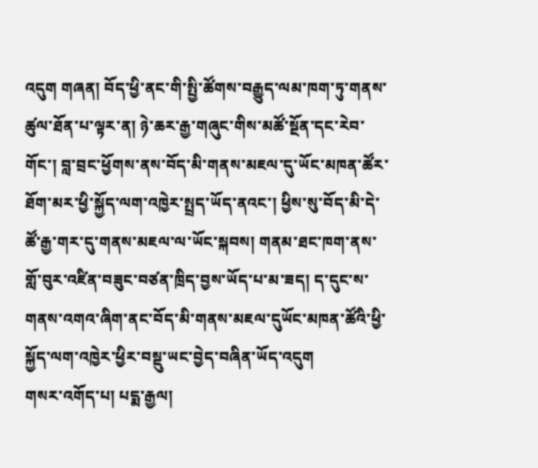འདུག གཞན། བོད་ཕྱི་ནང་གི་སྤྱི་ཚོགས་བརྒྱུད་ལམ་ཁག་ཏུ་གནས་ཚུལ་ཐོན་པ་ལྟར་ན། ཉེ་ཆར་རྒྱ་གཞུང་གིས་མཚོ་སྔོན་དང་རེབ་གོང་། བླ་བྲང་ཕྱོགས་ནས་བོད་མི་གནས་མཇལ་དུ་ཡོང་མཁན་ཚོར་ཐོག་མར་ཕྱི་སྐྱོད་ལག་འཁྱེར་སྤྲད་ཡོད་ནའང་། ཕྱིས་སུ་བོད་མི་དེ་ཚོ་རྒྱ་གར་དུ་གནས་མཇལ་ལ་ཡོང་སྐབས། གནམ་ཐང་ཁག་ནས་གློ་བུར་འཛིན་བཟུང་བཙན་ཁྲིད་བྱས་ཡོད་པ་མ་ཟད། ད་དུང་ས་གནས་འགའ་ཞིག་ནང་བོད་མི་གནས་མཇལ་དུཡོང་མཁན་ཚོའི་ཕྱི་སྐྱོད་ལག་འཁྱེར་ཕྱིར་བསྡུ་ཡང་བྱེད་བཞིན་ཡོད་འདུག
གསར་འགོད་པ། པདྨ་རྒྱལ།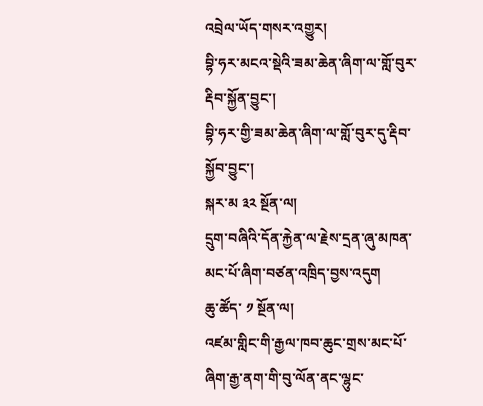འབྲེལ་ཡོད་གསར་འགྱུར།
བྷི་ཧར་མངའ་སྡེའི་ཟམ་ཆེན་ཞིག་ལ་གློ་བུར་རྡིབ་སྐྱོན་བྱུང་།
བྷི་ཧར་གྱི་ཟམ་ཆེན་ཞིག་ལ་གློ་བུར་དུ་རྡིབ་སྐྱོབ་བྱུང་།
སྐར་མ ༣༢ སྔོན་ལ།
དྲུག་བཞིའི་དོན་རྐྱེན་ལ་རྗེས་དྲན་ཞུ་མཁན་མང་པོ་ཞིག་བཙན་འཁྲིད་བྱས་འདུག
ཆུ་ཚོད་ ༡ སྔོན་ལ།
འཛམ་གླིང་གི་རྒྱལ་ཁབ་ཆུང་གྲས་མང་པོ་ཞིག་རྒྱ་ནག་གི་བུ་ལོན་ནང་ལྷུང་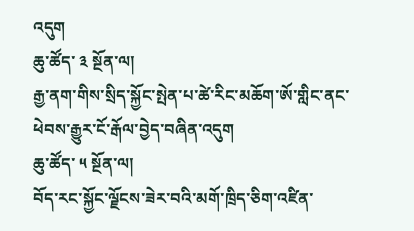འདུག
ཆུ་ཚོད་ ༣ སྔོན་ལ།
རྒྱ་ནག་གིས་སྲིད་སྐྱོང་སྤེན་པ་ཚེ་རིང་མཆོག་ཨོ་གླིང་ནང་ཕེབས་རྒྱུར་ངོ་རྒོལ་བྱེད་བཞིན་འདུག
ཆུ་ཚོད་ ༥ སྔོན་ལ།
བོད་རང་སྐྱོང་ལྗོངས་ཟེར་བའི་མགོ་ཁྲིད་ཅིག་འཛིན་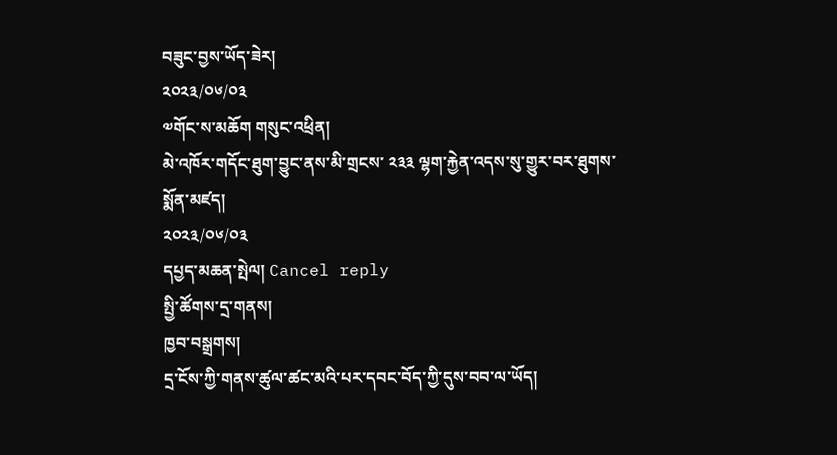བཟུང་བྱས་ཡོད་ཟེར།
༢༠༢༣/༠༦/༠༣
༧གོང་ས་མཆོག གསུང་འཕྲིན།
མེ་འཁོར་གདོང་ཐུག་བྱུང་ནས་མི་གྲངས་ ༢༣༣ ལྷག་རྐྱེན་འདས་སུ་གྱུར་བར་ཐུགས་སྨོན་མཛད།
༢༠༢༣/༠༦/༠༣
དཔྱད་མཆན་སྤེལ། Cancel reply
སྤྱི་ཚོགས་དྲ་གནས།
ཁྱབ་བསྒྲགས།
དྲ་ངོས་ཀྱི་གནས་ཚུལ་ཚང་མའི་པར་དབང་བོད་ཀྱི་དུས་བབ་ལ་ཡོད།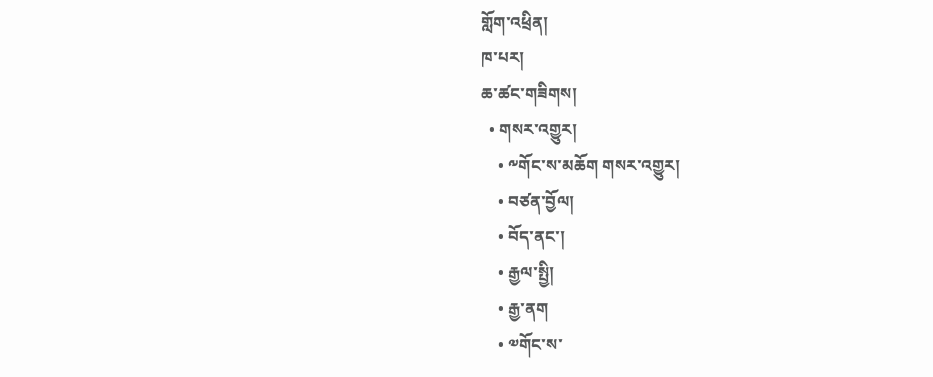གློག་འཕྲིན།
ཁ་པར།
ཆ་ཚང་གཟིགས།
  • གསར་འགྱུར།
    • ༸གོང་ས་མཆོག གསར་འགྱུར།
    • བཙན་བྱོལ།
    • བོད་ནང་།
    • རྒྱལ་སྤྱི།
    • རྒྱ་ནག
    • ༧གོང་ས་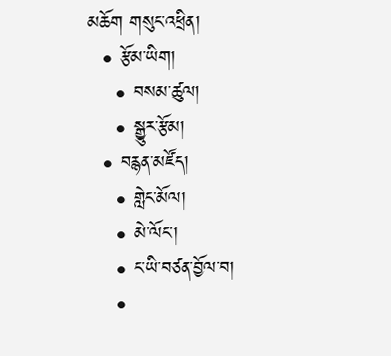མཆོག གསུང་འཕྲིན།
  • རྩོམ་ཡིག།
    • བསམ་ཚུལ།
    • སྒྱུར་རྩོམ།
  • བརྙན་མཛོད།
    • གླེང་མོལ།
    • མེ་ལོང་།
    • ང་ཡི་བཙན་བྱོལ་བ།
    •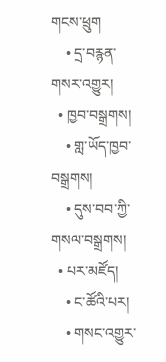གངས་ཕྲུག
    • དྲ་བརྙན་གསར་འགྱུར།
  • ཁྱབ་བསྒྲགས།
    • གླ་ཡོད་ཁྱབ་བསྒྲགས།
    • དུས་བབ་ཀྱི་གསལ་བསྒྲགས།
  • པར་མཛོད།
    • ང་ཚོའི་པར།
    • གསང་འགྱུར་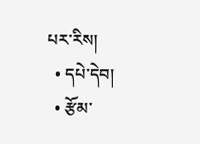པར་རིས།
  • དཔེ་དེབ།
  • རྩོམ་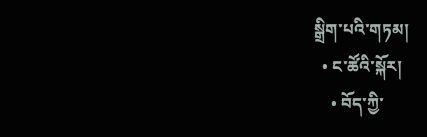སྒྲིག་པའི་གཏམ།
  • ང་ཚོའི་སྐོར།
    • བོད་ཀྱི་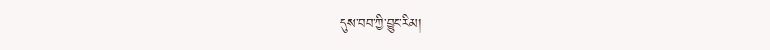དུས་བབ་ཀྱི་བྱུང་རིམ།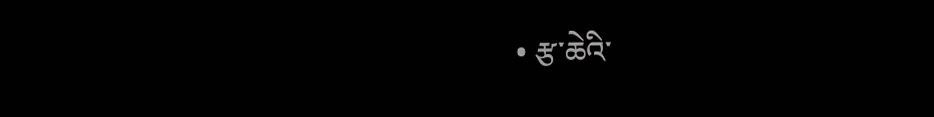• རྩ་ཆེའི་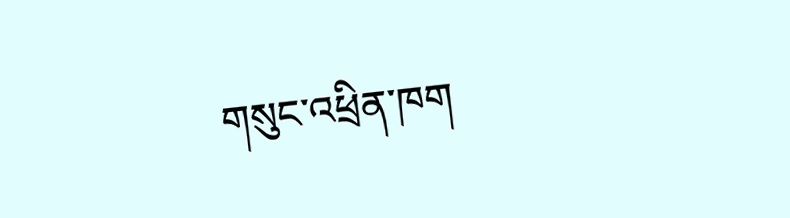གསུང་འཕྲིན་ཁག